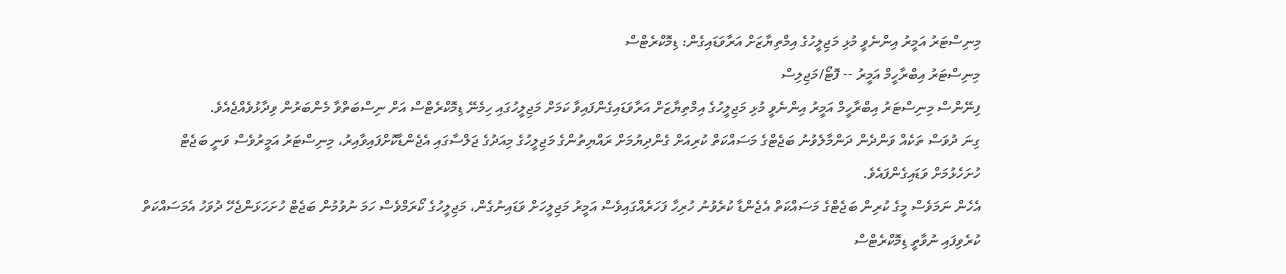މިނިސްޓަރު އަމީރު އިންނެވީ މުޅި މަޖިލީހުގެ އިމްތިޔާޒަށް އަރާވަޑައިގެން: ޑިމޮކްރެޓްސް
މިނިސްޓަރު އިބްރާހީމް އަމީރު -- ފޮޓޯ/މަޖިލިސް
ފިނޭންސް މިނިސްޓަރު އިބްރާހީމް އަމީރު އިންނެވީ މުޅި މަޖިލީހުގެ އިމްތިޔާޒަށް އަރާވަޑައިގެންފައިވާ ކަމަށް މަޖިލީހުގައި ހިމެނޭ ޑިމޮކްރެޓްސް އަށް ނިސްބަތްވާ މެންބަރުން ވިދާޅުވެއްޖެއެވެ.
ގިނަ ދުވަސް ތަކެއް ވަންދެން ދަންމާލެވުނު ބަޖެޓްގެ މަސައްކަތް ކުރިއަށް ގެންދިޔުމަށް ރައްޔިތުންގެ މަޖިލީހުގެ މިއަދުގެ ޖަލްސާގައި އެޖެންޑާކޮށްފައިވާއިރު، މިނިސްޓަރު އަމީރުވެސް ވަނީ ބަޖެޓް ހުށަހެޅުމަށް ވަޑައިގެންފައެވެ.
އެހެން ނަމަވެސް މީގެ ކުރިން ބަޖެޓްގެ މަސައްކަތް އެޖެންޑާ ކުރެވުނު ހުރިހާ ފަހަރެއްގައިވެސް އަމީރު މަޖިލީހަށް ވަޑައިނުގެން، މަޖިލީހުގެ ކޯރަމްވެސް ހަމަ ނުވުމުން ބަޖެޓް ހުށަހަޅަންޖެހޭ ދުވަހު އެމަސައްކަތް ކުރެވިފައި ނުވާތީ ޑިމޮކްރެޓްސް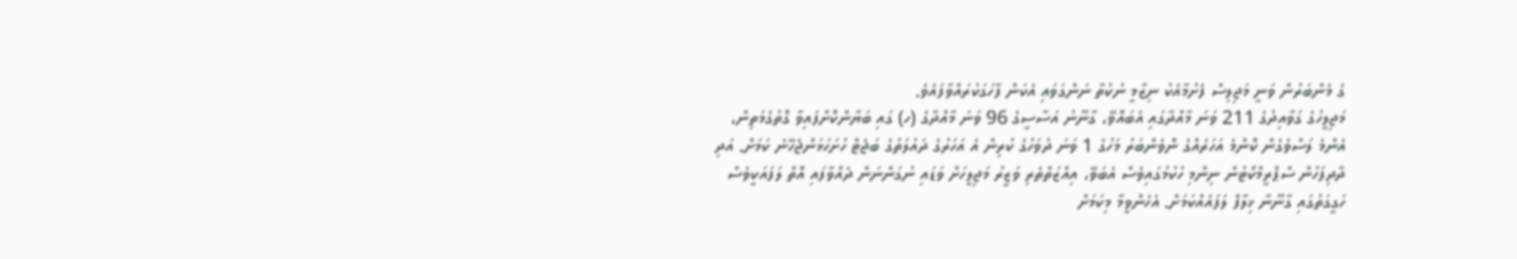ގެ މެންބަރުން ވަނީ މަޖިލިސް ފެށުމާއެކު ނިޒާމީ ނުކުތާ ނަންގަވައި އެކަން ފާހަގަކުރައްވާފައެވެ.
މަޖިލީހުގެ ގަވާއިދުގެ 211 ވަނަ މާއްދާގައި އެބައޮވޭ، ގާނޫނު އަސާސީގެ 96 ވަނަ މާއްދާގެ (ހ) ގައި ބަޔާންކޮށްފައިވާ ގޮތުގެމަތިން، އެންމެ ލަސްވެގެން ކޮންމެ އަހަރެއްގެ ނޮވެންބަރު މަހުގެ 1 ވަނަ ދުވަހުގެ ކުރިން އެ އަހަރުގެ ދައުލަތުގެ ބަޖެޓް ހުށަހަޅަންޖެހޭނެ ކަމަށް. އަދި ދާދިފަހުން ސްޕްރީމްކޯޓުން ނިންމި ހުކުމުގައިވެސް އެބަވޭ، އިއްޒަތްތެރި ވަޒީރު މަޖިލީހަށް ވަޑައި ނުގަންނަން ދެއްވާފައި އޮތް ލަފައަކީވެސް ހަގީގަތުގައި ގާނޫނާ ޚިލާފް ލަފައެއްކަމަށް. އެހެންވީމާ މިކަމަށް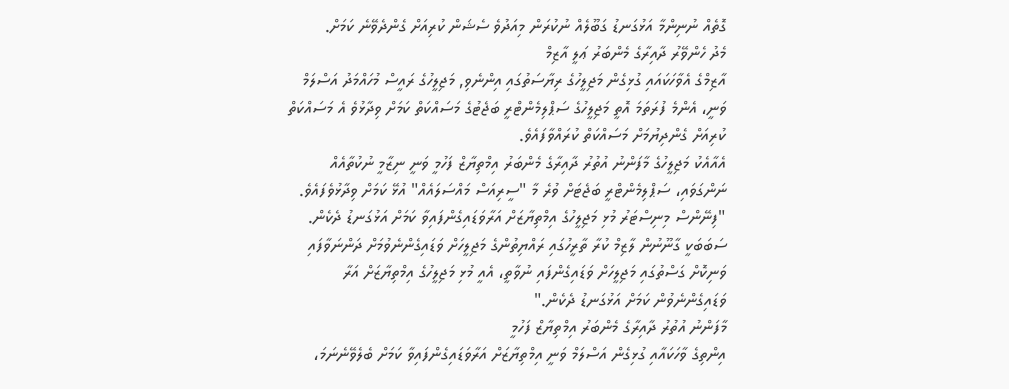ގޮތެއް ނުނިންމާ އަޅުގަނޑު ގަބޫލެއް ނުކުރަން މިއަދުވެ ސެޝަން ކުރިއަށް ގެންދެވޭނެ ކަމަށް.
މެދު ހެންވޭރު ދާއިރާގެ މެންބަރު ޢަލީ އާޒިމް
އާޒިމްގެ އެވާހަކައައި ގުޅިގެން މަޖިލީހުގެ ރިޔާސަތުގައި އިންނެވި, މަޖިލީހުގެ ރައީސް މުހައްމަދު އަސްލަމް ވަނީ، އެންމެ ފުރަތަމަ އޮތީ މަޖިލީހުގެ ސަޕްލިމެންޓްރީ ބަޖެޓުގެ މަސައްކަތް ކަމަށް ވިދާޅުވެ އެ މަސައްކަތް ކުރިއަށް ގެންދިޔުމަށް މަސައްކަތް ކުރައްވާފައެވެ.
އެއާއެކު މަޖިލީހުގެ މާފަންނު އުތުރު ދާއިރާގެ މެންބަރު އިމްތިޔާޒް ފަހުމީ ވަނީ ނިޒާމީ ނުކުތާއެއް ނަންގަވައި، ސަޕްލިމެންޓްރީ ބަޖެޓަށް ވުރެ މާ "ސީރިއަސް މައްސަލައެއް" އުޅޭ ކަމަށް ވިދާޅުވެފައެވެ.
"ފިނޭންސް މިނިސްޓަރު މުޅި މަޖިލީހުގެ އިމްތިޔާޒަށް އަރާވަޑައިގެންފައިވާ ކަމަށް އަޅުގަނޑު ދެކެން. ސަބަބަކީ ގާނޫނުން ލާޒިމް ކުރާ ތާރީހުގައި ރައްޔިތުންގެ މަޖިލީހަށް ވަޑައިގެންނެވުމަށް ދަންނަވާފައި ވަނިކޮށް ގަސްތުގައި މަޖިލީހަށް ވަޑައިގެންފައި ނުވާތީ، އެއީ މުޅި މަޖިލީހުގެ އިމްތިޔާޒަށް އަރާ ވަޑައިގެންނެވުން ކަމަށް އަޅުގަނޑު ދެކެން."
މާފަންނު އުތުރު ދާއިރާގެ މެންބަރު އިމްތިޔާޒް ފަހުމީ
އިންތިގެ ވާހަކައާއި ގުޅިގެން އަސްލަމް ވަނީ އިމްތިޔާޒަށް އަރާވަޑައިގެންފައިވާ ކަމަށް ބެލެވޭނެނަމަ،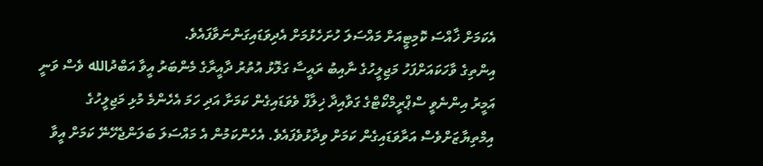އެކަމަށް ޚާއްސަ ކޮމިޓީއަށް މައްސަލަ ހުށަހެޅުމަށް އެދިވަޑައިގަންނަވާފައެވެ.
އިންތިގެ ވާހަކައަށްފަހު މަޖިލީހުގެ ނާއިބު ރައީސާ ގަލޮޅު އުތުރު ދާއީރާގެ މެންބަރު އީވާ އަބްދުالله ވެސް ވަނީ އަމީރު އިންނެވީ ސްޕްރީމްކޯޓްގެ ގަވާއިދާ ޚިލާފް ވެވަޑައިގެން ކަމަށާ އަދި ހަމަ އެހެންމެ މުޅި މަޖިލީހުގެ އިމްތިޔާޒަށްވެސް އަރާވަޑައިގެން ކަމަށް ވިދާޅުވެފައެވެ. އެހެންކަމުން އެ މައްސަލަ ބަލަންޖެހޭނޭ ކަމަށް އީވާ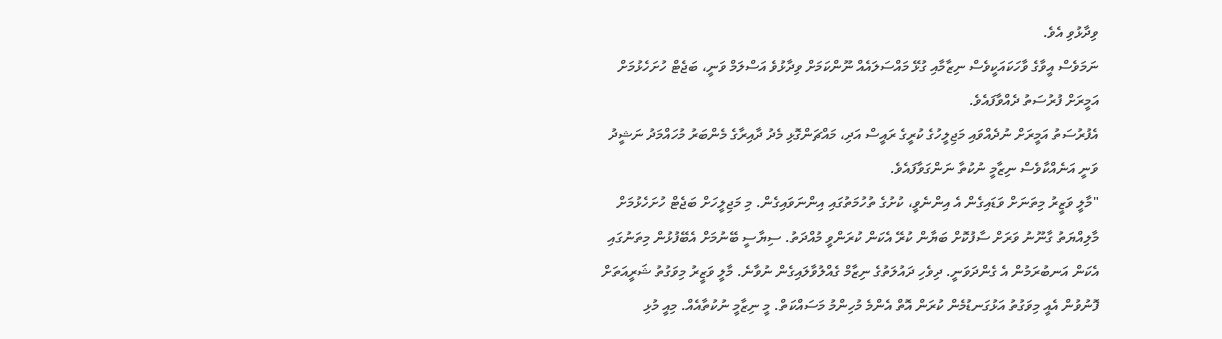ވިދާޅުވި އެވެ.
ނަމަވެސް އީވާގެ ވާހަކައަކީވެސް ނިޒާމާއި ގުޅޭ މައްސަލައެއް ނޫންކަމަށް ވިދާޅުވެ އަސްލަމް ވަނީ، ބަޖެޓް ހުށަހެޅުމަށް އަމީރަށް ފުރުސަތު ދެއްވާފައެވެ.
އެފުރުސަތު އަމީރަށް ނުދެއްވައި މަޖިލީހުގެ ކުރީގެ ރައީސް އަދި، މައްޗަންގޮޅި މެދު ދާއިރާގެ މެންބަރު މުހައްމަދު ނަޝީދު ވަނީ އަނެއްކާވެސް ނިޒާމީ ނުކުތާ ނަންގަވާފައެވެ.
"މާލީ ވަޒީރު މިތަނަށް ވަޑައިގެން އެ އިންނެވީ، ކުށުގެ ތުހުމަތުގައި އިންނަވައިގެން. މި މަޖިލީހަށް ބަޖެޓް ހުށަހެޅުމަށް މާލިއްޔަތު ގާނޫނު ވަރަށް ސާފުކޮށް ބަޔާން ކުރޭ އެކަން ކުރަންވީ މުއްދަތު. ސިޔާސީ ބޭނުމަށް އެބޭފުޅުން މިތަނުގައި އެކަން އަނބުރަމުން އެ ގެންދަވަނީ. ދިވެހި ދައުލަތުގެ ނިޒާމް ގެއްލުވާލައިގެން ނުވާނެ. މާލީ ވަޒީރު މިވަގުތު ޝަރީއަތަށް ފޮނުވުން އެއީ މިވަގުތު އަޅުގަނޑުމެން ކުރަން އޮތް އެންމެ މުހިންމު މަސައްކަތް. މީ ނިޒާމީ ނުކުތާއެއް. މިއީ މުޅި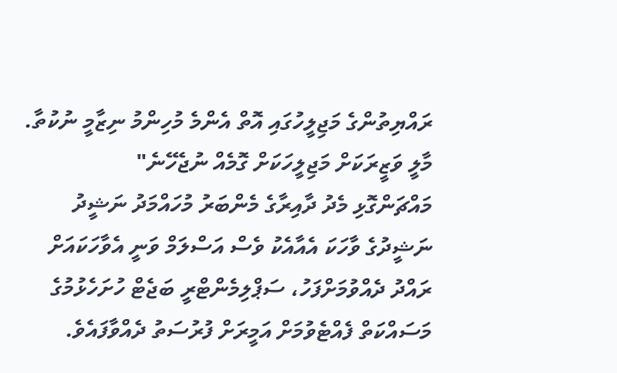ރައްޔިތުންގެ މަޖިލީހުގައި އޮތް އެންމެ މުހިންމު ނިޒާމީ ނުކުތާ. މާލީ ވަޒީރަކަށް މަޖިލީހަކަށް ގޮމެއް ނުޖެހޭނެ"
މައްޗަންގޮޅި މެދު ދާއިރާގެ މެންބަރު މުހައްމަދު ނަޝީދު
ނަޝީދުގެ ވާހަކަ އެއާއެކު ވެސް އަސްލަމް ވަނީ އެވާހަކައަށް ރައްދު ދެއްވުމަށްފަހު، ސަޕްލިމެންޓްރީ ބަޖެޓް ހުށަހެޅުމުގެ މަސައްކަތް ފެއްޓެވުމަށް އަމީރަށް ފުރުސަތު ދެއްވާފައެވެ.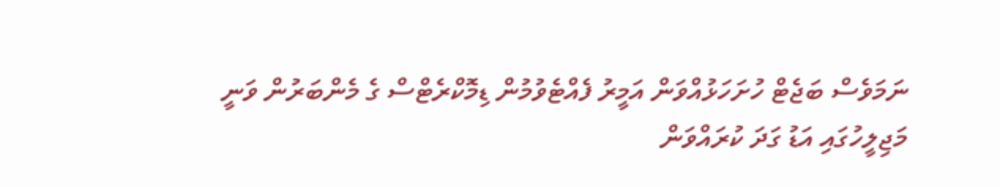ނަމަވެސް ބަޖެޓް ހުށަހަޅުއްވަން އަމީރު ފެއްޓެވުމުން ޑިމޮކްރެޓްސް ގެ މެންބަރުން ވަނީ މަޖިލީހުގައި އަޑު ގަދަ ކުރައްވަން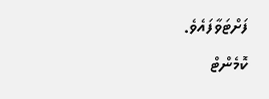ފަށްޓަވާފައެވެ.
ކޮމެންޓް